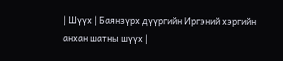| Шүүх | Баянзүрх дүүргийн Иргэний хэргийн анхан шатны шүүх |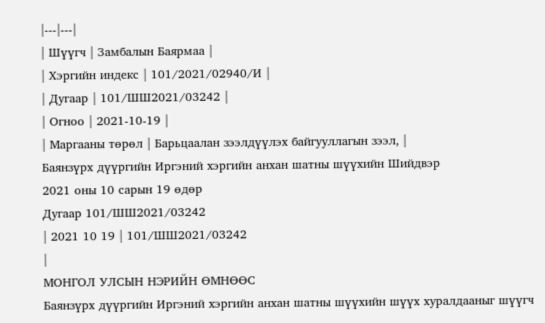|---|---|
| Шүүгч | Замбалын Баярмаа |
| Хэргийн индекс | 101/2021/02940/И |
| Дугаар | 101/ШШ2021/03242 |
| Огноо | 2021-10-19 |
| Маргааны төрөл | Барьцаалан зээлдүүлэх байгууллагын зээл, |
Баянзүрх дүүргийн Иргэний хэргийн анхан шатны шүүхийн Шийдвэр
2021 оны 10 сарын 19 өдөр
Дугаар 101/ШШ2021/03242
| 2021 10 19 | 101/ШШ2021/03242
|
МОНГОЛ УЛСЫН НЭРИЙН ӨМНӨӨС
Баянзүрх дүүргийн Иргэний хэргийн анхан шатны шүүхийн шүүх хуралдааныг шүүгч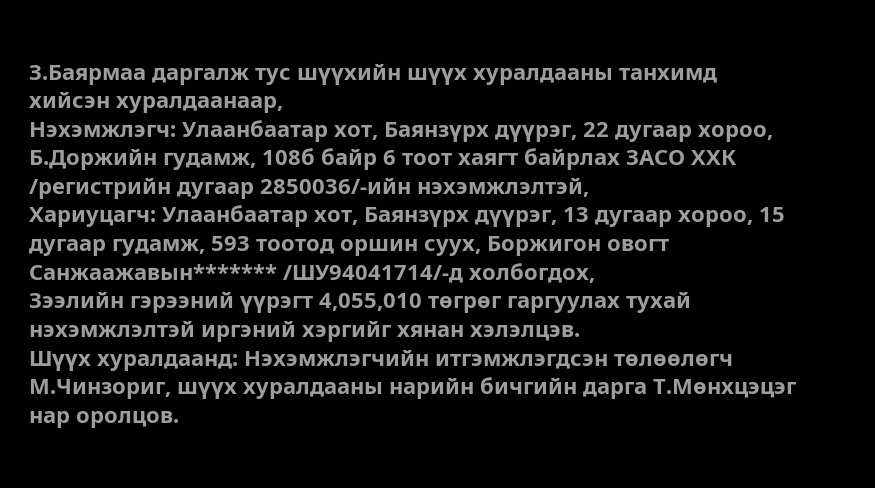З.Баярмаа даргалж тус шүүхийн шүүх хуралдааны танхимд хийсэн хуралдаанаар,
Нэхэмжлэгч: Улаанбаатар хот, Баянзүрх дүүрэг, 22 дугаар хороо, Б.Доржийн гудамж, 108б байр 6 тоот хаягт байрлах ЗАСО ХХК /регистрийн дугаар 2850036/-ийн нэхэмжлэлтэй,
Хариуцагч: Улаанбаатар хот, Баянзүрх дүүрэг, 13 дугаар хороо, 15 дугаар гудамж, 593 тоотод оршин суух, Боржигон овогт Санжаажавын******* /ШУ94041714/-д холбогдох,
Зээлийн гэрээний үүрэгт 4,055,010 төгрөг гаргуулах тухай нэхэмжлэлтэй иргэний хэргийг хянан хэлэлцэв.
Шүүх хуралдаанд: Нэхэмжлэгчийн итгэмжлэгдсэн төлөөлөгч М.Чинзориг, шүүх хуралдааны нарийн бичгийн дарга Т.Мөнхцэцэг нар оролцов.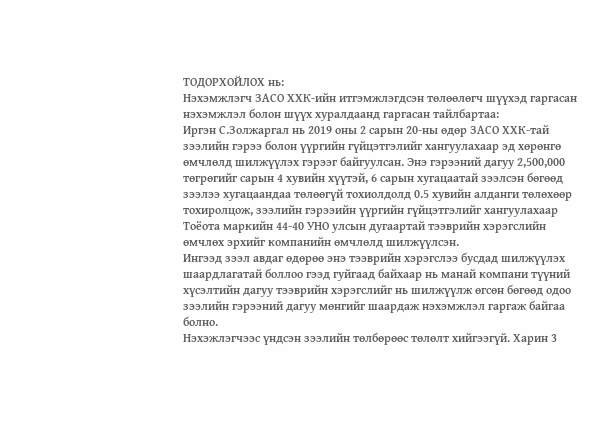ТОДОРХОЙЛОХ нь:
Нэхэмжлэгч ЗАСО ХХК-ийн итгэмжлэгдсэн төлөөлөгч шүүхэд гаргасан нэхэмжлэл болон шүүх хуралдаанд гаргасан тайлбартаа:
Иргэн С.Золжаргал нь 2019 оны 2 сарын 20-ны өдөр ЗАСО ХХК-тай зээлийн гэрээ болон үүргийн гүйцэтгэлийг хангуулахаар эд хөрөнгө өмчлөлд шилжүүлэх гэрээг байгуулсан. Энэ гэрээний дагуу 2,500,000 төгрөгийг сарын 4 хувийн хүүтэй, 6 сарын хугацаатай зээлсэн бөгөөд зээлээ хугацаандаа төлөөгүй тохиолдолд 0.5 хувийн алданги төлөхөөр тохиролцож, зээлийн гэрээийн үүргийн гүйцэтгэлийг хангуулахаар Тоёота маркийн 44-40 УНО улсын дугаартай тээврийн хэрэгслийн өмчлөх эрхийг компанийн өмчлөлд шилжүүлсэн.
Ингээд зээл авдаг өдөрөө энэ тээврийн хэрэгслээ бусдад шилжүүлэх шаардлагатай боллоо гээд гуйгаад байхаар нь манай компани түүний хүсэлтийн дагуу тээврийн хэрэгслийг нь шилжүүлж өгсөн бөгөөд одоо зээлийн гэрээний дагуу мөнгийг шаардаж нэхэмжлэл гаргаж байгаа болно.
Нэхэжлэгчээс үндсэн зээлийн төлбөрөөс төлөлт хийгээгүй. Харин 3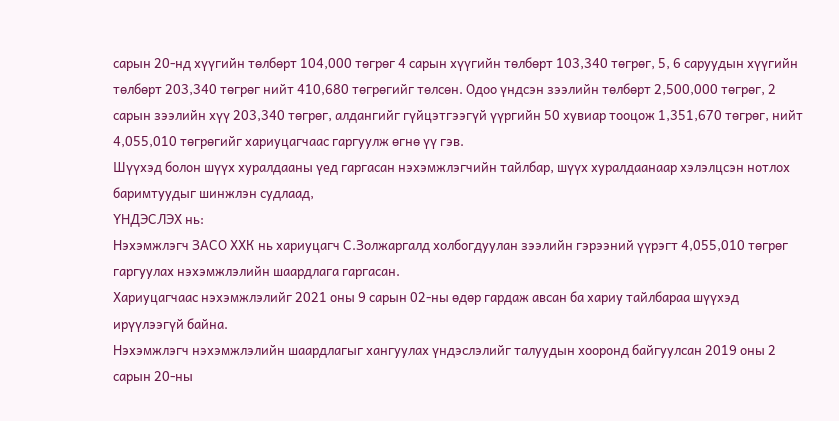сарын 20-нд хүүгийн төлбөрт 104,000 төгрөг 4 сарын хүүгийн төлбөрт 103,340 төгрөг, 5, 6 саруудын хүүгийн төлбөрт 203,340 төгрөг нийт 410,680 төгрөгийг төлсөн. Одоо үндсэн зээлийн төлбөрт 2,500,000 төгрөг, 2 сарын зээлийн хүү 203,340 төгрөг, алдангийг гүйцэтгээгүй үүргийн 50 хувиар тооцож 1,351,670 төгрөг, нийт 4,055,010 төгрөгийг хариуцагчаас гаргуулж өгнө үү гэв.
Шүүхэд болон шүүх хуралдааны үед гаргасан нэхэмжлэгчийн тайлбар, шүүх хуралдаанаар хэлэлцсэн нотлох баримтуудыг шинжлэн судлаад,
ҮНДЭСЛЭХ нь:
Нэхэмжлэгч ЗАСО ХХК нь хариуцагч С.Золжаргалд холбогдуулан зээлийн гэрээний үүрэгт 4,055,010 төгрөг гаргуулах нэхэмжлэлийн шаардлага гаргасан.
Хариуцагчаас нэхэмжлэлийг 2021 оны 9 сарын 02-ны өдөр гардаж авсан ба хариу тайлбараа шүүхэд ирүүлээгүй байна.
Нэхэмжлэгч нэхэмжлэлийн шаардлагыг хангуулах үндэслэлийг талуудын хооронд байгуулсан 2019 оны 2 сарын 20-ны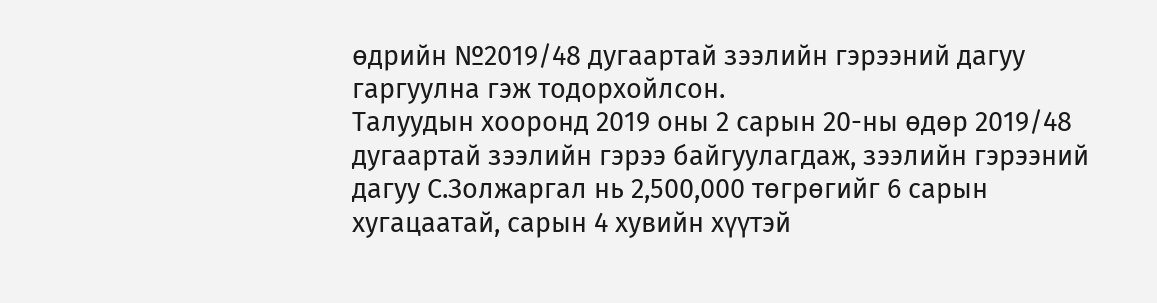өдрийн №2019/48 дугаартай зээлийн гэрээний дагуу гаргуулна гэж тодорхойлсон.
Талуудын хооронд 2019 оны 2 сарын 20-ны өдөр 2019/48 дугаартай зээлийн гэрээ байгуулагдаж, зээлийн гэрээний дагуу С.Золжаргал нь 2,500,000 төгрөгийг 6 сарын хугацаатай, сарын 4 хувийн хүүтэй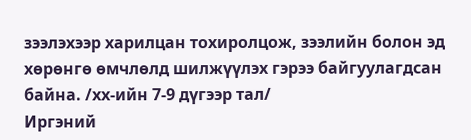зээлэхээр харилцан тохиролцож, зээлийн болон эд хөрөнгө өмчлөлд шилжүүлэх гэрээ байгуулагдсан байна. /хх-ийн 7-9 дүгээр тал/
Иргэний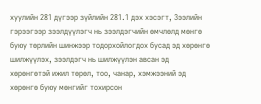хуулийн 281 дүгээр зүйлийн 281.1 дэх хэсэгт, Зээлийн гэрээгээр зээлдүүлэгч нь зээлдэгчийн өмчлөлд мөнгө буюу төрлийн шинжээр тодорхойлогдох бусад эд хөрөнгө шилжүүлэх, зээлдэгч нь шилжүүлэн авсан эд хөрөнгөтэй ижил төрөл, тоо, чанар, хэмжээний эд хөрөнгө буюу мөнгийг тохирсон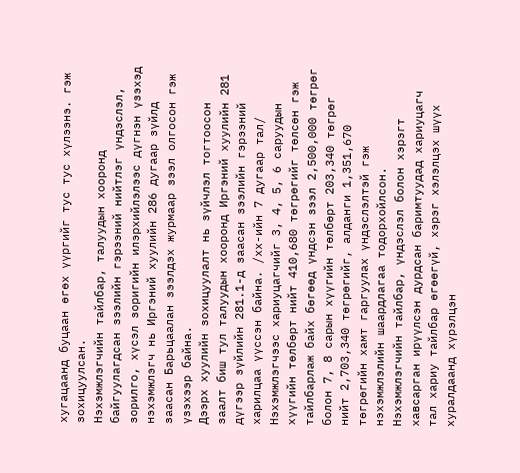хугацаанд буцаан өгөх үүргийг тус тус хүлээнэ. гэж зохицуулсан.
Нэхэмжлэгчийн тайлбар, талуудын хооронд байгуулагдсан зээлийн гэрээний нийтлэг үндэслэл, зорилго, хүсэл зоригийн илэрхийлэлээс дүгнэн үзэхэд нэхэмжлэгч нь Иргэний хуулийн 286 дугаар зүйлд заасан Барьцаалан зээлдэх журмаар зээл олгосон гэж үзэхээр байна.
Дээрх хуулийн зохицуулалт нь зүйчлэл тогтоосон заалт биш тул талуудын хооронд Иргэний хуулийн 281 дүгээр зүйлийн 281.1-д заасан зээлийн гэрээний харилцаа үүссэн байна. /хх-ийн 7 дугаар тал/
Нэхэмжлэгчээс хариуцагчийг 3, 4, 5, 6 саруудын хүүгийн төлбөрт нийт 410,680 төгрөгийг төлсөн гэж тайлбарлаж байх бөгөөд үндсэн зээл 2,500,000 төгрөг болон 7, 8 сарын хүүгийн төлбөрт 203,340 төгрөг нийт 2,703,340 төгрөгийг, алданги 1,351,670 төгрөгийн хамт гаргуулах үндэслэлтэй гэж нэхэмжлэлийн шаардлагаа тодорхойлсон.
Нэхэмжлэгчийн тайлбар, үндэслэл болон хэрэгт хавсарган ирүүлсэн дурдсан баримтуудад хариуцагч тал хариу тайлбар өгөөгүй, хэрэг хэлэлцэх шүүх хуралдаанд хүрэлцэн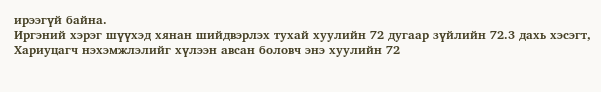ирээгүй байна.
Иргэний хэрэг шүүхэд хянан шийдвэрлэх тухай хуулийн 72 дугаар зүйлийн 72.3 дахь хэсэгт, Хариуцагч нэхэмжлэлийг хүлээн авсан боловч энэ хуулийн 72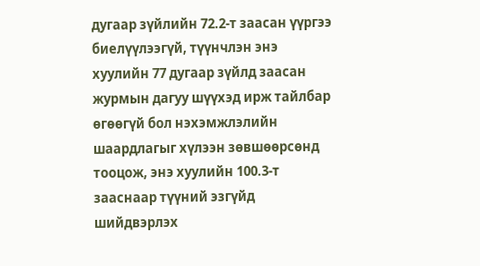дугаар зүйлийн 72.2-т заасан үүргээ биелүүлээгүй, түүнчлэн энэ хуулийн 77 дугаар зүйлд заасан журмын дагуу шүүхэд ирж тайлбар өгөөгүй бол нэхэмжлэлийн шаардлагыг хүлээн зөвшөөрсөнд тооцож, энэ хуулийн 100.3-т зааснаар түүний эзгүйд шийдвэрлэх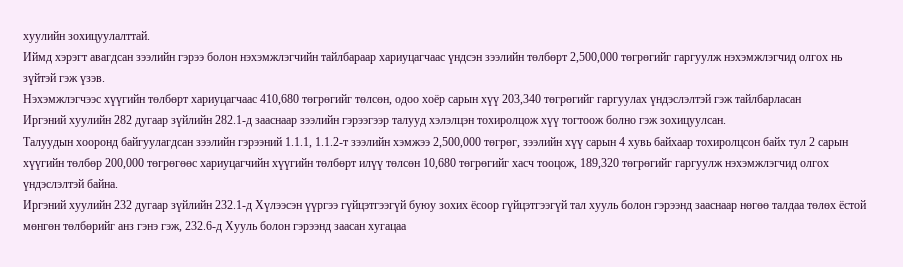хуулийн зохицуулалттай.
Иймд хэрэгт авагдсан зээлийн гэрээ болон нэхэмжлэгчийн тайлбараар хариуцагчаас үндсэн зээлийн төлбөрт 2,500,000 төгрөгийг гаргуулж нэхэмжлэгчид олгох нь зүйтэй гэж үзэв.
Нэхэмжлэгчээс хүүгийн төлбөрт хариуцагчаас 410,680 төгрөгийг төлсөн, одоо хоёр сарын хүү 203,340 төгрөгийг гаргуулах үндэслэлтэй гэж тайлбарласан
Иргэний хуулийн 282 дугаар зүйлийн 282.1-д зааснаар зээлийн гэрээгээр талууд хэлэлцэн тохиролцож хүү тогтоож болно гэж зохицуулсан.
Талуудын хооронд байгуулагдсан зээлийн гэрээний 1.1.1, 1.1.2-т зээлийн хэмжээ 2,500,000 төгрөг, зээлийн хүү сарын 4 хувь байхаар тохиролцсон байх тул 2 сарын хүүгийн төлбөр 200,000 төгрөгөөс хариуцагчийн хүүгийн төлбөрт илүү төлсөн 10,680 төгрөгийг хасч тооцож, 189,320 төгрөгийг гаргуулж нэхэмжлэгчид олгох үндэслэлтэй байна.
Иргэний хуулийн 232 дугаар зүйлийн 232.1-д Хүлээсэн үүргээ гүйцэтгээгүй буюу зохих ёсоор гүйцэтгээгүй тал хууль болон гэрээнд зааснаар нөгөө талдаа төлөх ёстой мөнгөн төлбөрийг анз гэнэ гэж, 232.6-д Хууль болон гэрээнд заасан хугацаа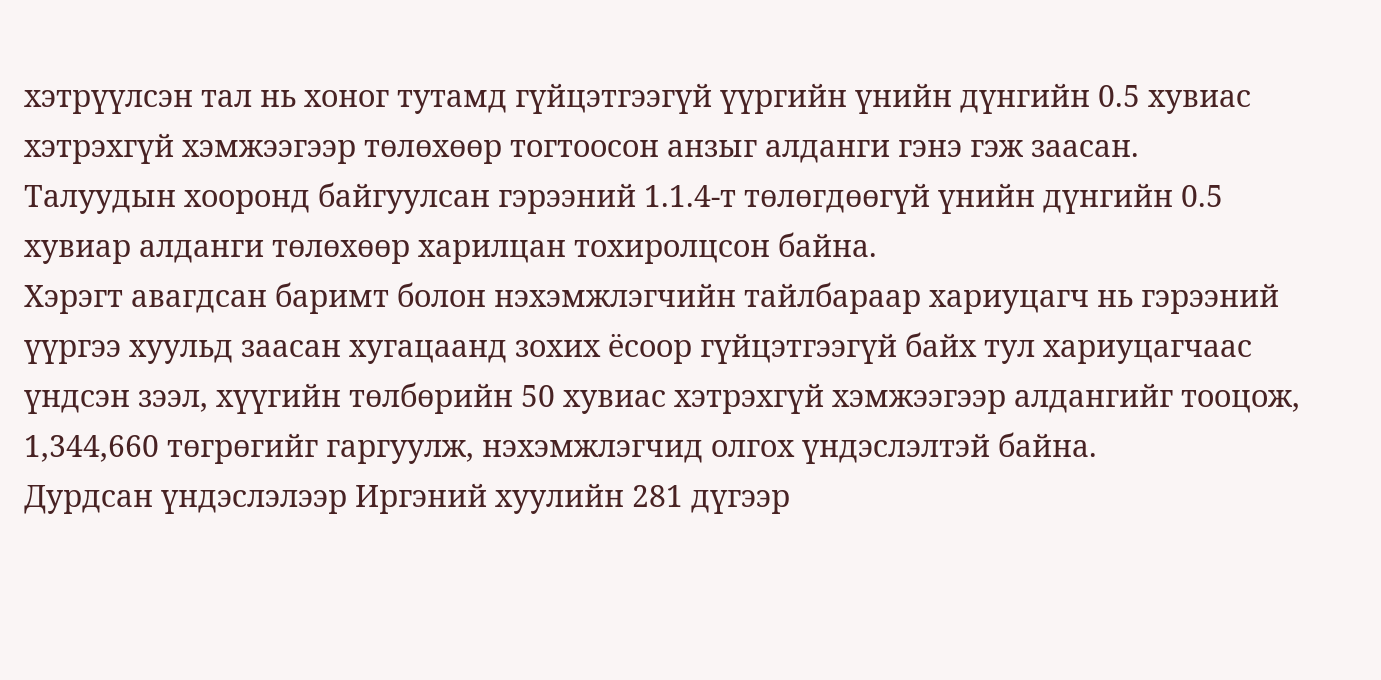хэтрүүлсэн тал нь хоног тутамд гүйцэтгээгүй үүргийн үнийн дүнгийн 0.5 хувиас хэтрэхгүй хэмжээгээр төлөхөөр тогтоосон анзыг алданги гэнэ гэж заасан.
Талуудын хооронд байгуулсан гэрээний 1.1.4-т төлөгдөөгүй үнийн дүнгийн 0.5 хувиар алданги төлөхөөр харилцан тохиролцсон байна.
Хэрэгт авагдсан баримт болон нэхэмжлэгчийн тайлбараар хариуцагч нь гэрээний үүргээ хуульд заасан хугацаанд зохих ёсоор гүйцэтгээгүй байх тул хариуцагчаас үндсэн зээл, хүүгийн төлбөрийн 50 хувиас хэтрэхгүй хэмжээгээр алдангийг тооцож, 1,344,660 төгрөгийг гаргуулж, нэхэмжлэгчид олгох үндэслэлтэй байна.
Дурдсан үндэслэлээр Иргэний хуулийн 281 дүгээр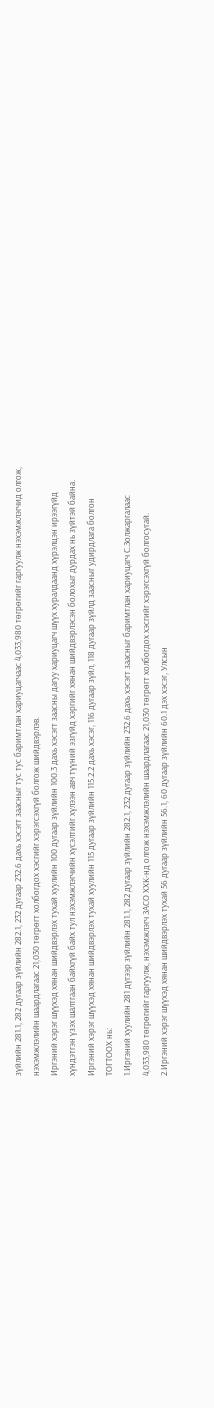зүйлийн 281.1, 282 дугаар зүйлийн 282.1, 232 дугаар 232.6 дахь хэсэгт заасныг тус тус баримтлан хариуцагчаас 4,033,980 төгрөгийг гаргуулж нэхэмжлэгчид олгож, нэхэмжлэлийн шаардлагаас 21,030 төгрөгт холбогдох хэсгийг хэрэгсэхгүй болгож шийдвэрлэв.
Иргэний хэрэг шүүхэд хянан шийдвэрлэх тухай хуулийн 100 дугаар зүйлийн 100.3 дахь хэсэгт заасны дагуу хариуцагч шүүх хуралдаанд хүрэлцэн ирээгүйд хүндэтгэн үзэх шалтгаан байхгүй байх тул нэхэмжлэгчийн хүсэлтийг хүлээн авч түүний эзгүйд хэргийг хянан шийдвэрлэсэн болохыг дурдах нь зүйтэй байна.
Иргэний хэрэг шүүхэд хянан шийдвэрлэх тухай хуулийн 115 дугаар зүйлийн 115.2.2 дахь хэсэг, 116 дугаар зүйл, 118 дугаар зүйлд заасныг удирдлага болгон
ТОГТООХ нь:
1.Иргэний хуулийн 281 дүгээр зүйлийн 281.1, 282 дугаар зүйлийн 282.1, 232 дугаар зүйлийн 232.6 дахь хэсэгт заасныг баримтлан хариуцагч С.Золжаргалаас 4,033,980 төгрөгийг гаргуулж, нэхэмжлэгч ЗАСО ХХК-нд олгож нэхэмжлэлийн шаардлагаас 21,030 төгрөгт холбогдох хэсгийг хэрэгсэхгүй болгосугай.
2.Иргэний хэрэг шүүхэд хянан шийдвэрлэх тухай 56 дугаар зүйлийн 56.1, 60 дугаар зүйлийн 60.1 дэх хэсэг, Улсын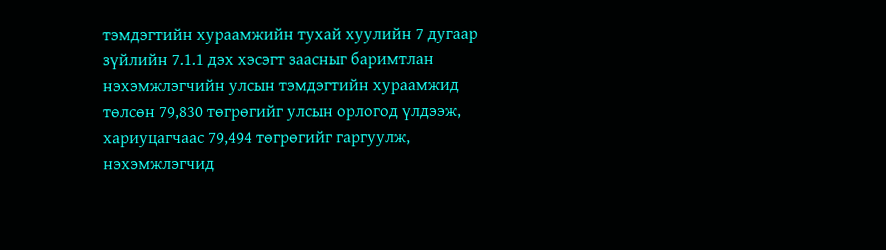тэмдэгтийн хураамжийн тухай хуулийн 7 дугаар зүйлийн 7.1.1 дэх хэсэгт заасныг баримтлан нэхэмжлэгчийн улсын тэмдэгтийн хураамжид төлсөн 79,830 төгрөгийг улсын орлогод үлдээж, хариуцагчаас 79,494 төгрөгийг гаргуулж, нэхэмжлэгчид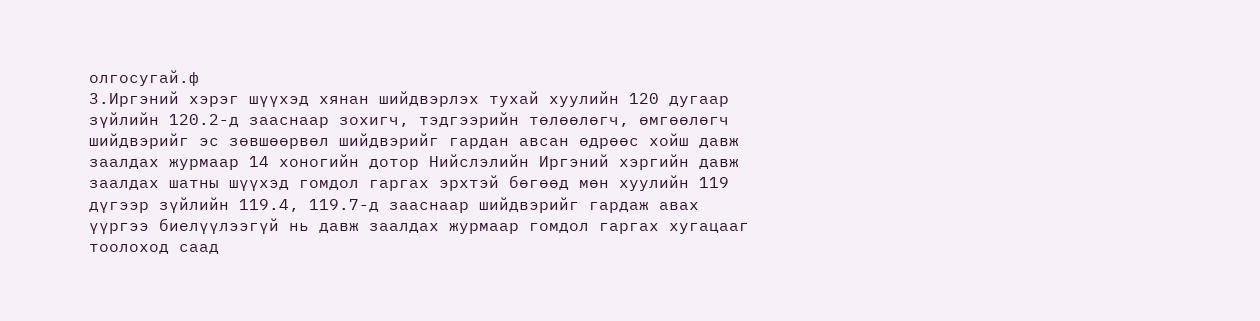олгосугай.ф
3.Иргэний хэрэг шүүхэд хянан шийдвэрлэх тухай хуулийн 120 дугаар зүйлийн 120.2-д зааснаар зохигч, тэдгээрийн төлөөлөгч, өмгөөлөгч шийдвэрийг эс зөвшөөрвөл шийдвэрийг гардан авсан өдрөөс хойш давж заалдах журмаар 14 хоногийн дотор Нийслэлийн Иргэний хэргийн давж заалдах шатны шүүхэд гомдол гаргах эрхтэй бөгөөд мөн хуулийн 119 дүгээр зүйлийн 119.4, 119.7-д зааснаар шийдвэрийг гардаж авах үүргээ биелүүлээгүй нь давж заалдах журмаар гомдол гаргах хугацааг тоолоход саад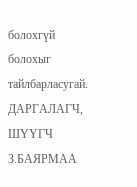болохгүй болохыг тайлбарласугай.
ДАРГАЛАГЧ, ШҮҮГЧ З.БАЯРМАА